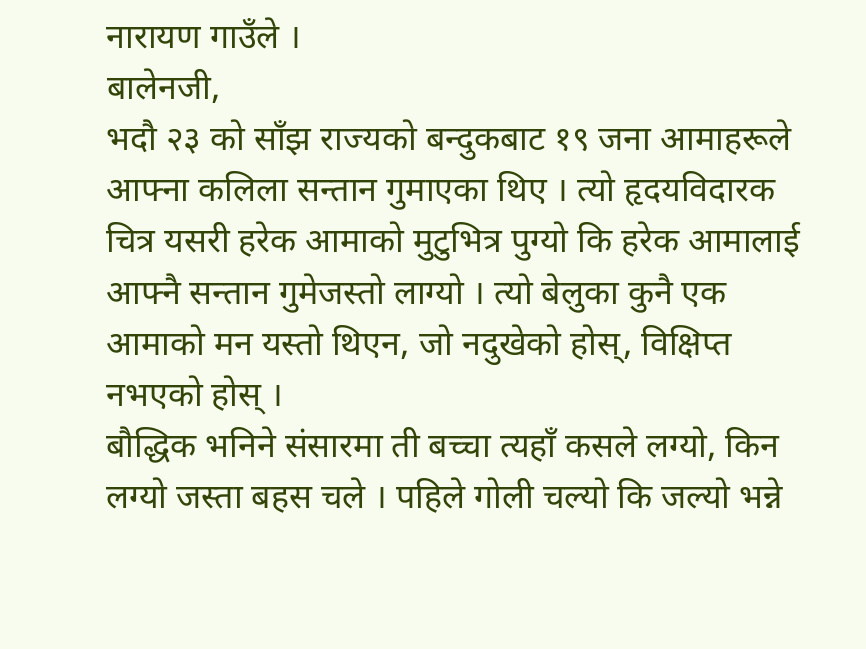नारायण गाउँले ।
बालेनजी,
भदौ २३ को साँझ राज्यको बन्दुकबाट १९ जना आमाहरूले आफ्ना कलिला सन्तान गुमाएका थिए । त्यो हृदयविदारक चित्र यसरी हरेक आमाको मुटुभित्र पुग्यो कि हरेक आमालाई आफ्नै सन्तान गुमेजस्तो लाग्यो । त्यो बेलुका कुनै एक आमाको मन यस्तो थिएन, जो नदुखेको होस्, विक्षिप्त नभएको होस् ।
बौद्धिक भनिने संसारमा ती बच्चा त्यहाँ कसले लग्यो, किन लग्यो जस्ता बहस चले । पहिले गोली चल्यो कि जल्यो भन्ने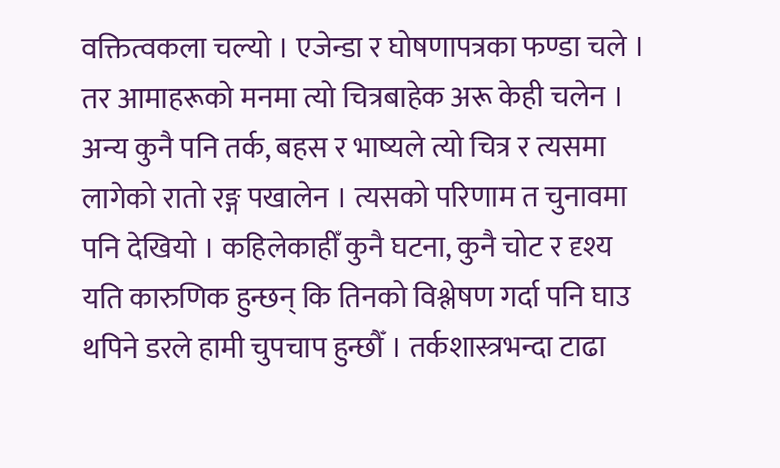वक्तित्वकला चल्यो । एजेन्डा र घोषणापत्रका फण्डा चले । तर आमाहरूको मनमा त्यो चित्रबाहेक अरू केही चलेन । अन्य कुनै पनि तर्क, बहस र भाष्यले त्यो चित्र र त्यसमा लागेको रातो रङ्ग पखालेन । त्यसको परिणाम त चुनावमा पनि देखियो । कहिलेकाहीँ कुनै घटना, कुनै चोट र दृश्य यति कारुणिक हुन्छन् कि तिनको विश्लेषण गर्दा पनि घाउ थपिने डरले हामी चुपचाप हुन्छौँ । तर्कशास्त्रभन्दा टाढा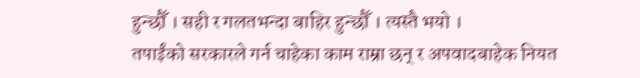हुन्छौँ । सही र गलतभन्दा बाहिर हुन्छौँ । त्यस्तै भयो ।
तपाईंको सरकारले गर्न चाहेका काम राम्रा छन् र अपवादबाहेक नियत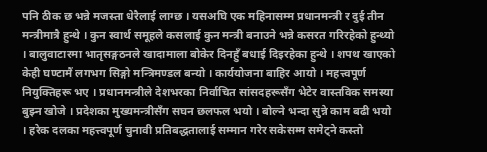पनि ठीक छ भन्ने मजस्ता धेरैलाई लाग्छ । यसअघि एक महिनासम्म प्रधानमन्त्री र दुई तीन मन्त्रीमात्रै हुन्थे । कुन स्वार्थ समूहले कसलाई कुन मन्त्री बनाउने भन्ने कसरत गरिरहेको हुन्थ्यो । बालुवाटारमा भातृसङ्गठनले खादामाला बोकेर दिनहुँ बधाई दिइरहेका हुन्थे । शपथ खाएको केही घण्टामैं लगभग सिङ्गो मन्त्रिमण्डल बन्यो । कार्ययोजना बाहिर आयो । महत्त्वपूर्ण नियुक्तिहरू भए । प्रधानमन्त्रीले देशभरका निर्वाचित सांसदहरूसँग भेटेर वास्तविक समस्या बुझ्न खोजे । प्रदेशका मुख्यमन्त्रीसँग सघन छलफल भयो । बोल्ने भन्दा सुन्ने काम बढी भयो । हरेक दलका महत्त्वपूर्ण चुनावी प्रतिबद्धतालाई सम्मान गरेर सकेसम्म समेट्ने कस्तो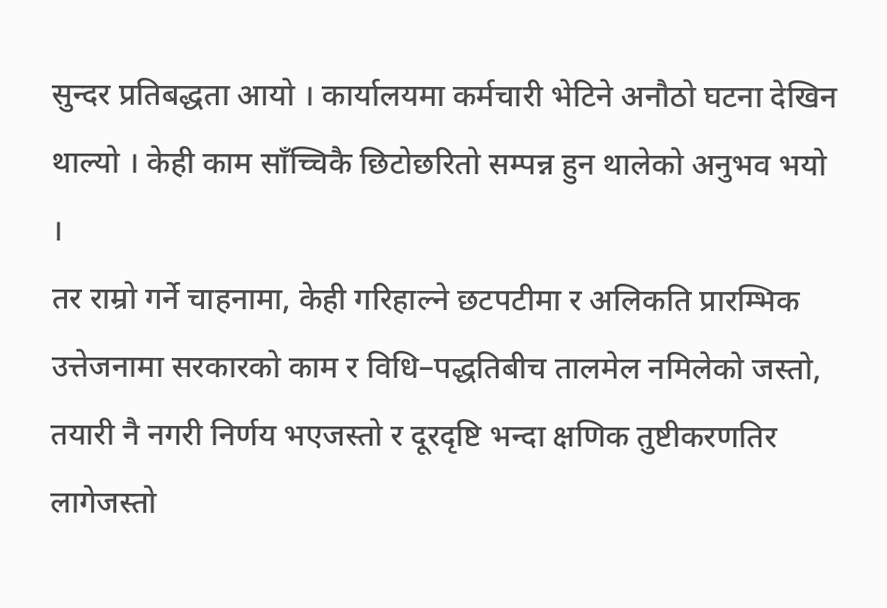सुन्दर प्रतिबद्धता आयो । कार्यालयमा कर्मचारी भेटिने अनौठो घटना देखिन थाल्यो । केही काम साँच्चिकै छिटोछरितो सम्पन्न हुन थालेको अनुभव भयो ।
तर राम्रो गर्ने चाहनामा, केही गरिहाल्ने छटपटीमा र अलिकति प्रारम्भिक उत्तेजनामा सरकारको काम र विधि–पद्धतिबीच तालमेल नमिलेको जस्तो, तयारी नै नगरी निर्णय भएजस्तो र दूरदृष्टि भन्दा क्षणिक तुष्टीकरणतिर लागेजस्तो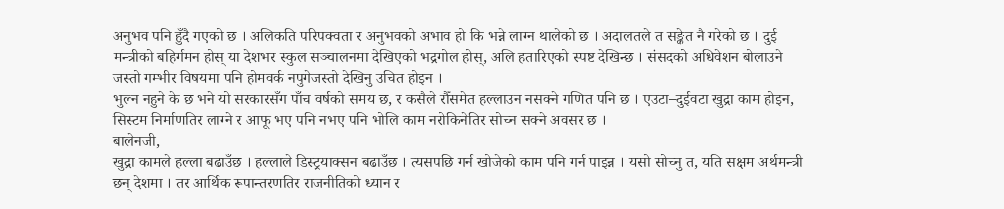अनुभव पनि हुँदै गएको छ । अलिकति परिपक्वता र अनुभवको अभाव हो कि भन्ने लाग्न थालेको छ । अदालतले त सङ्केत नै गरेको छ । दुई मन्त्रीको बहिर्गमन होस् या देशभर स्कुल सञ्चालनमा देखिएको भद्रगोल होस्, अलि हतारिएको स्पष्ट देखिन्छ । संसदको अधिवेशन बोलाउने जस्तो गम्भीर विषयमा पनि होमवर्क नपुगेजस्तो देखिनु उचित होइन ।
भुल्न नहुने के छ भने यो सरकारसँग पाँच वर्षको समय छ, र कसैले रौँसमेत हल्लाउन नसक्ने गणित पनि छ । एउटा–दुईवटा खुद्रा काम होइन, सिस्टम निर्माणतिर लाग्ने र आफू भए पनि नभए पनि भोलि काम नरोकिनेतिर सोच्न सक्ने अवसर छ ।
बालेनजी,
खुद्रा कामले हल्ला बढाउँछ । हल्लाले डिस्ट्रयाक्सन बढाउँछ । त्यसपछि गर्न खोजेको काम पनि गर्न पाइन्न । यसो सोच्नु त, यति सक्षम अर्थमन्त्री छन् देशमा । तर आर्थिक रूपान्तरणतिर राजनीतिको ध्यान र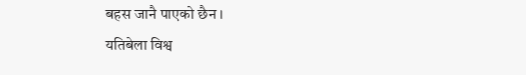बहस जानै पाएको छैन ।
यतिबेला विश्व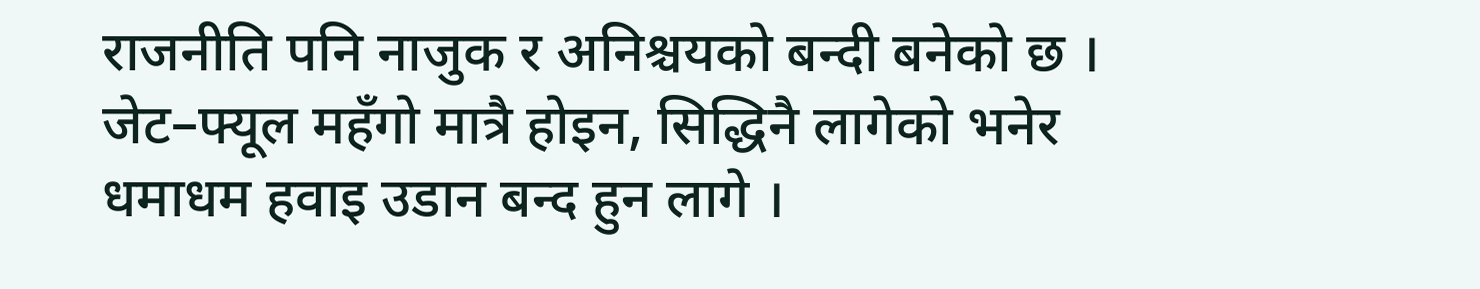राजनीति पनि नाजुक र अनिश्चयको बन्दी बनेको छ । जेट–फ्यूल महँगो मात्रै होइन, सिद्धिनै लागेको भनेर धमाधम हवाइ उडान बन्द हुन लागे ।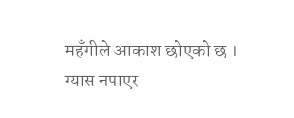महँगीले आकाश छोएको छ । ग्यास नपाएर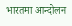भारतमा आन्दोलन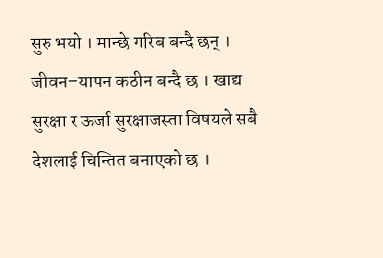सुरु भयो । मान्छे गरिब बन्दै छन् । जीवन–यापन कठीन बन्दै छ । खाद्य सुरक्षा र ऊर्जा सुरक्षाजस्ता विषयले सबै देशलाई चिन्तित बनाएको छ ।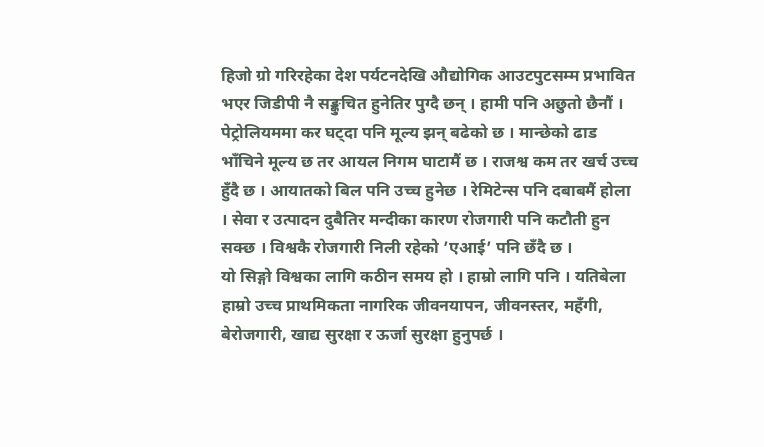हिजो ग्रो गरिरहेका देश पर्यटनदेखि औद्योगिक आउटपुटसम्म प्रभावित भएर जिडीपी नै सङ्कुचित हुनेतिर पुग्दै छन् । हामी पनि अछुतो छैनौं । पेट्रोलियममा कर घट्दा पनि मूल्य झन् बढेको छ । मान्छेको ढाड भाँचिने मूल्य छ तर आयल निगम घाटामैं छ । राजश्व कम तर खर्च उच्च हुँदै छ । आयातको बिल पनि उच्च हुनेछ । रेमिटेन्स पनि दबाबमैं होला । सेवा र उत्पादन दुबैतिर मन्दीका कारण रोजगारी पनि कटौती हुन सक्छ । विश्वकै रोजगारी निली रहेको ’एआई’ पनि छँदै छ ।
यो सिङ्गो विश्वका लागि कठीन समय हो । हाम्रो लागि पनि । यतिबेला हाम्रो उच्च प्राथमिकता नागरिक जीवनयापन, जीवनस्तर, महँगी, बेरोजगारी, खाद्य सुरक्षा र ऊर्जा सुरक्षा हुनुपर्छ ।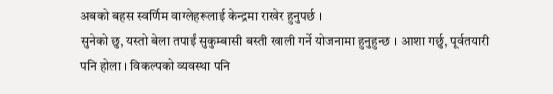अबको बहस स्वर्णिम वाग्लेहरूलाई केन्द्रमा राखेर हुनुपर्छ ।
सुनेको छु, यस्तो बेला तपाईं सुकुम्बासी बस्ती खाली गर्ने योजनामा हुनुहुन्छ । आशा गर्छु, पूर्वतयारी पनि होला । विकल्पको व्यवस्था पनि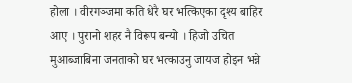होला । वीरगञ्जमा कति धेरै घर भत्किएका दृश्य बाहिर आए । पुरानो शहर नै विरूप बन्यो । हिजो उचित मुआब्जाबिना जनताको घर भत्काउनु जायज होइन भन्ने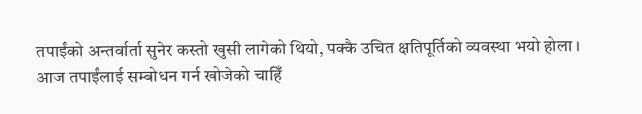तपाईंको अन्तर्वार्ता सुनेर कस्तो खुसी लागेको थियो, पक्कै उचित क्षतिपूर्तिको व्यवस्था भयो होला ।
आज तपाईंलाई सम्बोधन गर्न खोजेको चाहिँ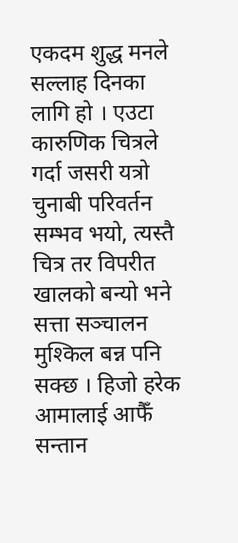एकदम शुद्ध मनले सल्लाह दिनका लागि हो । एउटा कारुणिक चित्रले गर्दा जसरी यत्रो चुनाबी परिवर्तन सम्भव भयो, त्यस्तै चित्र तर विपरीत खालको बन्यो भने सत्ता सञ्चालन मुश्किल बन्न पनि सक्छ । हिजो हरेक आमालाई आफैँ सन्तान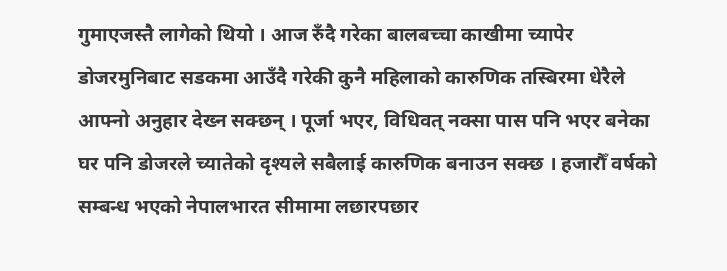गुमाएजस्तै लागेको थियो । आज रुँदै गरेका बालबच्चा काखीमा च्यापेर डोजरमुनिबाट सडकमा आउँदै गरेकी कुनै महिलाको कारुणिक तस्बिरमा धेरैले आफ्नो अनुहार देख्न सक्छन् । पूर्जा भएर, विधिवत् नक्सा पास पनि भएर बनेका घर पनि डोजरले च्यातेको दृश्यले सबैलाई कारुणिक बनाउन सक्छ । हजारौँ वर्षको सम्बन्ध भएको नेपालभारत सीमामा लछारपछार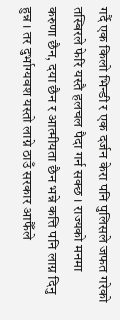गर्दै एक किलो भिन्डी र एक दर्जन केरा पनि पुलिसले जफत गरेको तस्बिरले फेरि यस्तै हलचल पैदा गर्न सक्छ । राज्यको मनमा करुणा छैन, दया छैन र आत्मीयता छैन भन्ने कत्ति पनि लाग्न दिनु हुन्न । तर दुर्भाग्यवश यस्तो लाग्ने ठाउँ सरकार आफैँले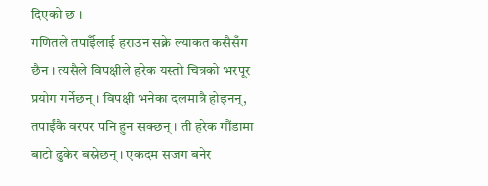दिएको छ ।
गणितले तपाईँलाई हराउन सक्ने ल्याकत कसैसँग छैन । त्यसैले विपक्षीले हरेक यस्तो चित्रको भरपूर प्रयोग गर्नेछन् । विपक्षी भनेका दलमात्रै होइनन्, तपाईंकै वरपर पनि हुन सक्छन् । ती हरेक गौंडामा बाटो ढुकेर बस्नेछन् । एकदम सजग बनेर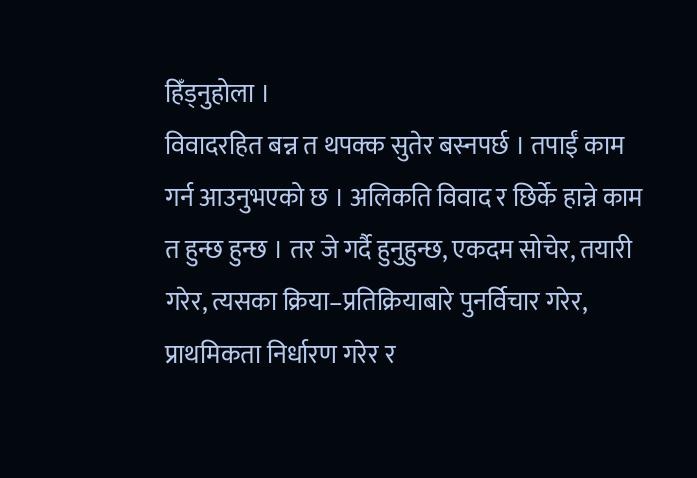हिँड्नुहोला ।
विवादरहित बन्न त थपक्क सुतेर बस्नपर्छ । तपाईं काम गर्न आउनुभएको छ । अलिकति विवाद र छिर्के हान्ने काम त हुन्छ हुन्छ । तर जे गर्दै हुनुहुन्छ, एकदम सोचेर, तयारी गरेर, त्यसका क्रिया–प्रतिक्रियाबारे पुनर्विचार गरेर, प्राथमिकता निर्धारण गरेर र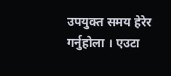उपयुक्त समय हेरेर गर्नुहोला । एउटा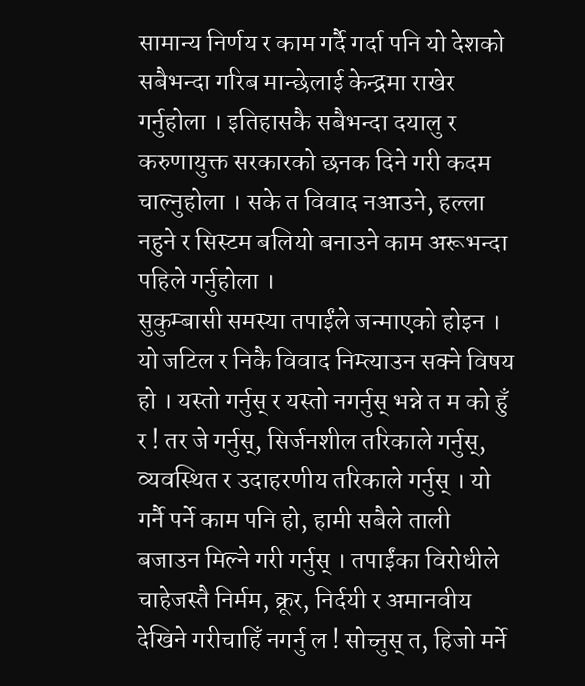सामान्य निर्णय र काम गर्दै गर्दा पनि यो देशको सबैभन्दा गरिब मान्छेलाई केन्द्रमा राखेर गर्नुहोला । इतिहासकै सबैभन्दा दयालु र करुणायुक्त सरकारको छनक दिने गरी कदम चाल्नुहोला । सके त विवाद नआउने, हल्ला नहुने र सिस्टम बलियो बनाउने काम अरूभन्दा पहिले गर्नुहोला ।
सुकुम्बासी समस्या तपाईंले जन्माएको होइन । यो जटिल र निकै विवाद निम्त्याउन सक्ने विषय हो । यस्तो गर्नुस् र यस्तो नगर्नुस् भन्ने त म को हुँ र ! तर जे गर्नुस्, सिर्जनशील तरिकाले गर्नुस्, व्यवस्थित र उदाहरणीय तरिकाले गर्नुस् । यो गर्नै पर्ने काम पनि हो, हामी सबैले ताली बजाउन मिल्ने गरी गर्नुस् । तपाईंका विरोधीले चाहेजस्तै निर्मम, क्रूर, निर्दयी र अमानवीय देखिने गरीचाहिँ नगर्नु ल ! सोच्नुस् त, हिजो मर्ने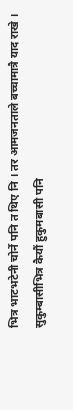भित्र भाटभटेनी चोर्ने पनि त थिए नि । तर आमजनताले बच्चामात्रै याद राखे । सुकुम्बासीभित्र कैयौं हुकुमबासी पनि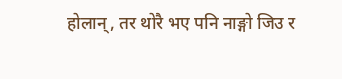होलान्, तर थोरै भए पनि नाङ्गो जिउ र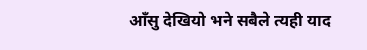आँसु देखियो भने सबैले त्यही याद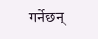गर्नेछन्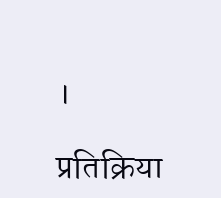।

प्रतिक्रिया